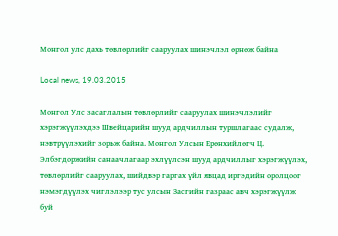Монгол улс дахь төвлөрлийг сааруулах шинэчлэл өрнөж байна

Local news, 19.03.2015

Монгол Улс засаглалын төвлөрлийг сааруулах шинэчлэлийг хэрэгжүүлэхдээ Швейцарийн шууд ардчиллын туршлагаас судалж, нэвтрүүлэхийг зорьж байна. Монгол Улсын Ерөнхийлөгч Ц. Элбэгдоржийн санаачлагаар эхлүүлсэн шууд ардчиллыг хэрэгжүүлэх, төвлөрлийг сааруулах, шийдвэр гаргах үйл явцад иргэдийн оролцоог нэмэгдүүлэх чиглэлээр тус улсын Засгийн газраас авч хэрэгжүүлж буй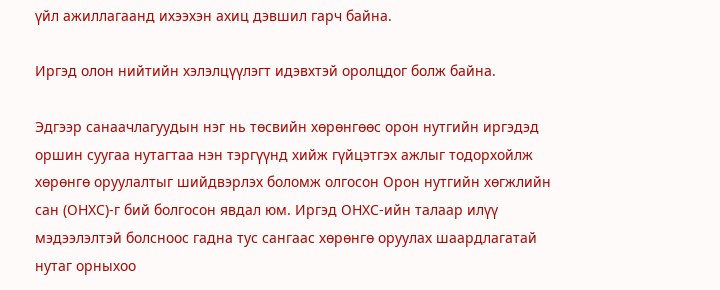үйл ажиллагаанд ихээхэн ахиц дэвшил гарч байна.

Иргэд олон нийтийн хэлэлцүүлэгт идэвхтэй оролцдог болж байна.

Эдгээр санаачлагуудын нэг нь төсвийн хөрөнгөөс орон нутгийн иргэдэд оршин суугаа нутагтаа нэн тэргүүнд хийж гүйцэтгэх ажлыг тодорхойлж хөрөнгө оруулалтыг шийдвэрлэх боломж олгосон Орон нутгийн хөгжлийн сан (ОНХС)-г бий болгосон явдал юм. Иргэд ОНХС-ийн талаар илүү мэдээлэлтэй болсноос гадна тус сангаас хөрөнгө оруулах шаардлагатай нутаг орныхоо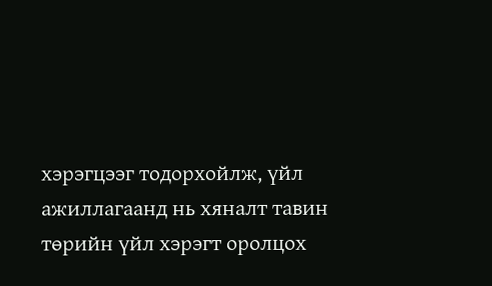хэрэгцээг тодорхойлж, үйл ажиллагаанд нь хяналт тавин төрийн үйл хэрэгт оролцох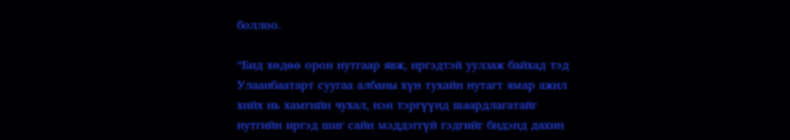боллоо.

“Бид хөдөө орон нутгаар явж, иргэдтэй уулзаж байхад тэд Улаанбаатарт суугаа албаны хүн тухайн нутагт ямар ажил хийх нь хамгийн чухал, нэн тэргүүнд шаардлагатайг нутгийн иргэд шиг сайн мэддэггүй гэдгийг бидэнд дахин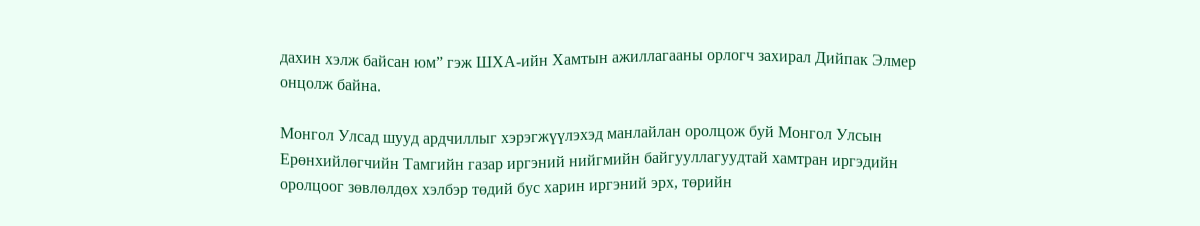дахин хэлж байсан юм” гэж ШХА-ийн Хамтын ажиллагааны орлогч захирал Дийпак Элмер онцолж байна.

Монгол Улсад шууд ардчиллыг хэрэгжүүлэхэд манлайлан оролцож буй Монгол Улсын Ерөнхийлөгчийн Тамгийн газар иргэний нийгмийн байгууллагуудтай хамтран иргэдийн оролцоог зөвлөлдөх хэлбэр төдий бус харин иргэний эрх, төрийн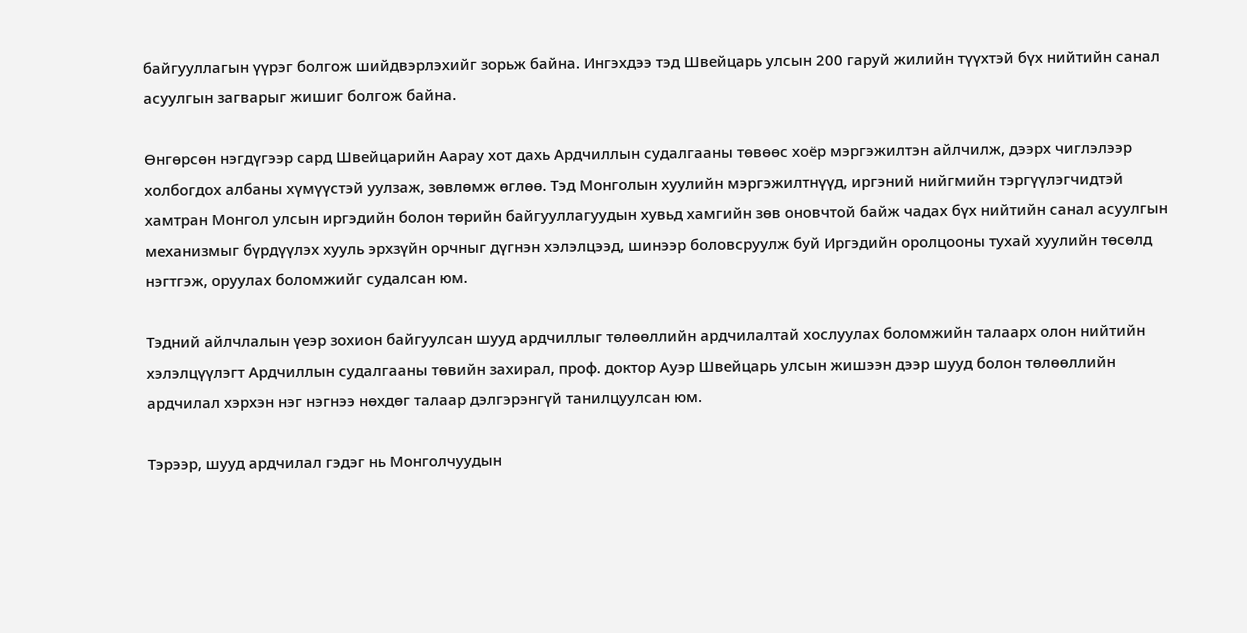байгууллагын үүрэг болгож шийдвэрлэхийг зорьж байна. Ингэхдээ тэд Швейцарь улсын 200 гаруй жилийн түүхтэй бүх нийтийн санал асуулгын загварыг жишиг болгож байна.

Өнгөрсөн нэгдүгээр сард Швейцарийн Аарау хот дахь Ардчиллын судалгааны төвөөс хоёр мэргэжилтэн айлчилж, дээрх чиглэлээр холбогдох албаны хүмүүстэй уулзаж, зөвлөмж өглөө. Тэд Монголын хуулийн мэргэжилтнүүд, иргэний нийгмийн тэргүүлэгчидтэй хамтран Монгол улсын иргэдийн болон төрийн байгууллагуудын хувьд хамгийн зөв оновчтой байж чадах бүх нийтийн санал асуулгын механизмыг бүрдүүлэх хууль эрхзүйн орчныг дүгнэн хэлэлцээд, шинээр боловсруулж буй Иргэдийн оролцооны тухай хуулийн төсөлд нэгтгэж, оруулах боломжийг судалсан юм.

Тэдний айлчлалын үеэр зохион байгуулсан шууд ардчиллыг төлөөллийн ардчилалтай хослуулах боломжийн талаарх олон нийтийн хэлэлцүүлэгт Ардчиллын судалгааны төвийн захирал, проф. доктор Ауэр Швейцарь улсын жишээн дээр шууд болон төлөөллийн ардчилал хэрхэн нэг нэгнээ нөхдөг талаар дэлгэрэнгүй танилцуулсан юм.

Тэрээр, шууд ардчилал гэдэг нь Монголчуудын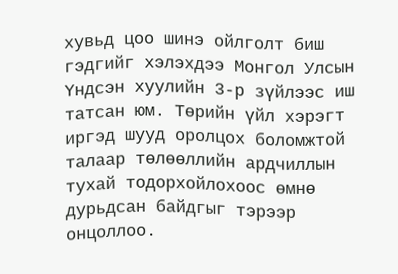хувьд цоо шинэ ойлголт биш гэдгийг хэлэхдээ Монгол Улсын Үндсэн хуулийн 3-р зүйлээс иш татсан юм. Төрийн үйл хэрэгт иргэд шууд оролцох боломжтой талаар төлөөллийн ардчиллын тухай тодорхойлохоос өмнө дурьдсан байдгыг тэрээр онцоллоо.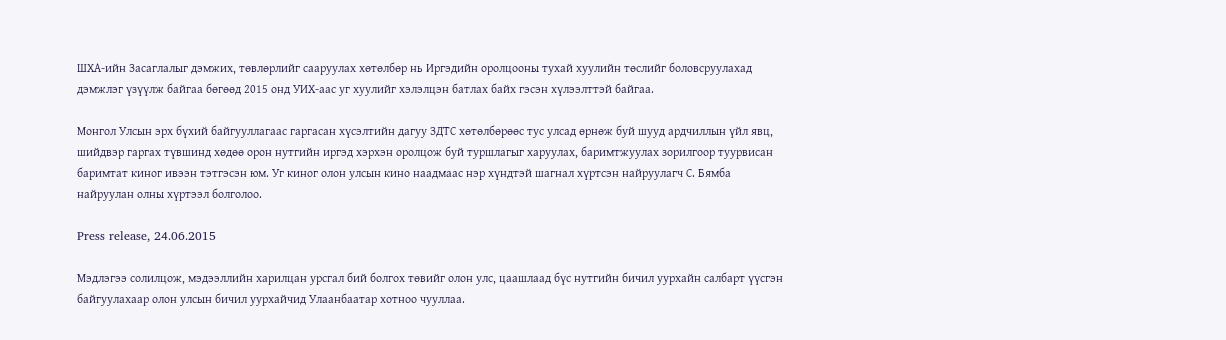ШХА-ийн Засаглалыг дэмжих, төвлөрлийг сааруулах хөтөлбөр нь Иргэдийн оролцооны тухай хуулийн төслийг боловсруулахад дэмжлэг үзүүлж байгаа бөгөөд 2015 онд УИХ-аас уг хуулийг хэлэлцэн батлах байх гэсэн хүлээлттэй байгаа.

Монгол Улсын эрх бүхий байгууллагаас гаргасан хүсэлтийн дагуу ЗДТС хөтөлбөрөөс тус улсад өрнөж буй шууд ардчиллын үйл явц, шийдвэр гаргах түвшинд хөдөө орон нутгийн иргэд хэрхэн оролцож буй туршлагыг харуулах, баримтжуулах зорилгоор туурвисан баримтат киног ивээн тэтгэсэн юм. Уг киног олон улсын кино наадмаас нэр хүндтэй шагнал хүртсэн найруулагч С. Бямба найруулан олны хүртээл болголоо.

Press release, 24.06.2015

Мэдлэгээ солилцож, мэдээллийн харилцан урсгал бий болгох төвийг олон улс, цаашлаад бүс нутгийн бичил уурхайн салбарт үүсгэн байгуулахаар олон улсын бичил уурхайчид Улаанбаатар хотноо чууллаа.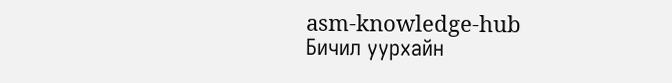asm-knowledge-hub
Бичил уурхайн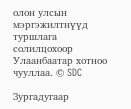олон улсын мэргэжилтнүүд туршлага солилцохоор Улаанбаатар хотноо чууллаа. © SDC

Зургадугаар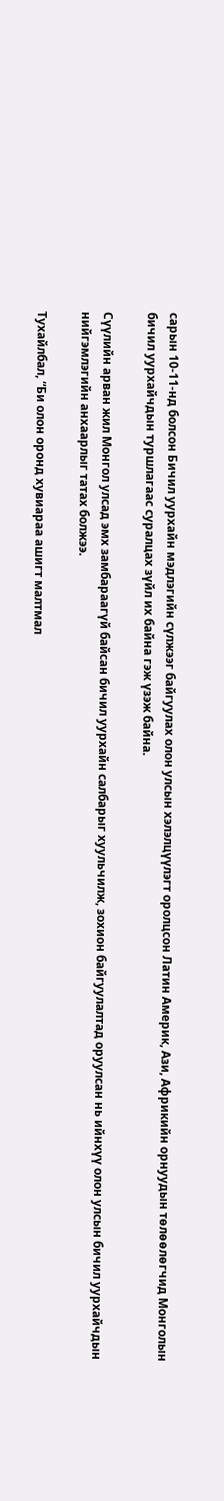сарын 10-11-нд болсон Бичил уурхайн мэдлэгийн сүлжээг байгуулах олон улсын хэлэлцүүлэгт оролцсон Латин Америк, Ази, Африкийн орнуудын төлөөлөгчид Монголын бичил уурхайчдын туршлагаас суралцах зүйл их байна гэж үзэж байна.

Сүүлийн арван жил Монгол улсад эмх замбараагүй байсан бичил уурхайн салбарыг хуульчилж, зохион байгуулалтад оруулсан нь ийнхүү олон улсын бичил уурхайчдын нийгэмлэгийн анхаарлыг татах болжээ.

Тухайлбал, “Би олон оронд хувиараа ашигт малтмал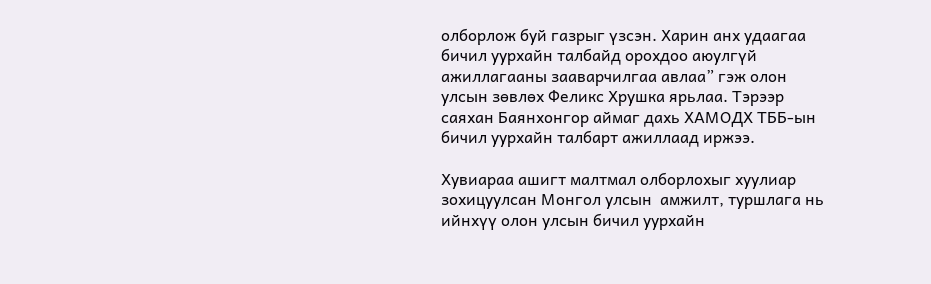олборлож буй газрыг үзсэн. Харин анх удаагаа бичил уурхайн талбайд орохдоо аюулгүй ажиллагааны зааварчилгаа авлаа” гэж олон улсын зөвлөх Феликс Хрушка ярьлаа. Тэрээр саяхан Баянхонгор аймаг дахь ХАМОДХ ТББ-ын бичил уурхайн талбарт ажиллаад иржээ.

Хувиараа ашигт малтмал олборлохыг хуулиар зохицуулсан Монгол улсын  амжилт, туршлага нь ийнхүү олон улсын бичил уурхайн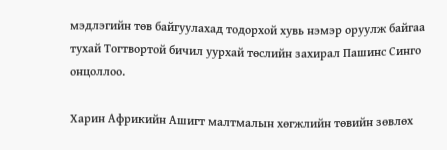мэдлэгийн төв байгуулахад тодорхой хувь нэмэр оруулж байгаа тухай Тогтвортой бичил уурхай төслийн захирал Пашинс Синго онцоллоо.

Харин Африкийн Ашигт малтмалын хөгжлийн төвийн зөвлөх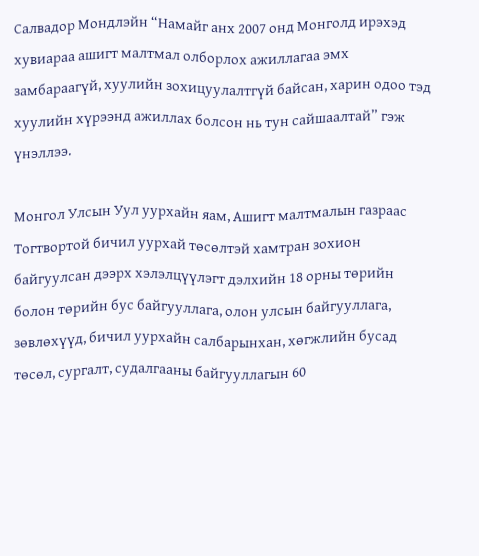Салвадор Мондлэйн “Намайг анх 2007 онд Монголд ирэхэд хувиараа ашигт малтмал олборлох ажиллагаа эмх замбараагүй, хуулийн зохицуулалтгүй байсан, харин одоо тэд хуулийн хүрээнд ажиллах болсон нь тун сайшаалтай” гэж үнэллээ.

Монгол Улсын Уул уурхайн яам, Ашигт малтмалын газраас Тогтвортой бичил уурхай төсөлтэй хамтран зохион байгуулсан дээрх хэлэлцүүлэгт дэлхийн 18 орны төрийн болон төрийн бус байгууллага, олон улсын байгууллага, зөвлөхүүд, бичил уурхайн салбарынхан, хөгжлийн бусад төсөл, сургалт, судалгааны байгууллагын 60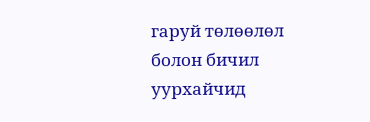гаруй төлөөлөл болон бичил уурхайчид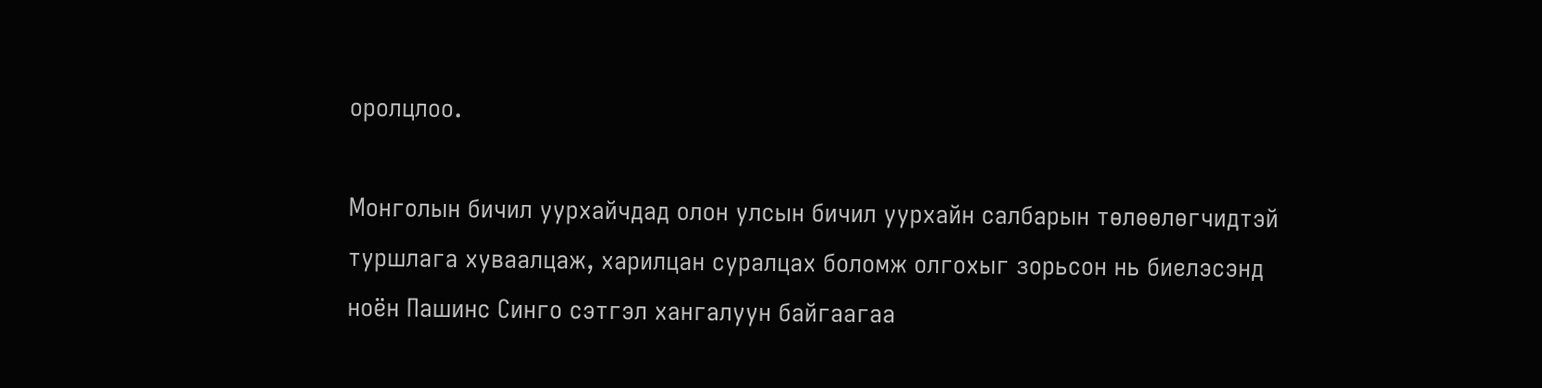оролцлоо.

Монголын бичил уурхайчдад олон улсын бичил уурхайн салбарын төлөөлөгчидтэй туршлага хуваалцаж, харилцан суралцах боломж олгохыг зорьсон нь биелэсэнд ноён Пашинс Синго сэтгэл хангалуун байгаагаа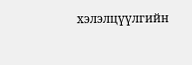хэлэлцүүлгийн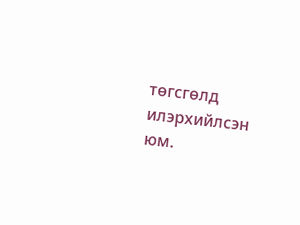төгсгөлд илэрхийлсэн юм.